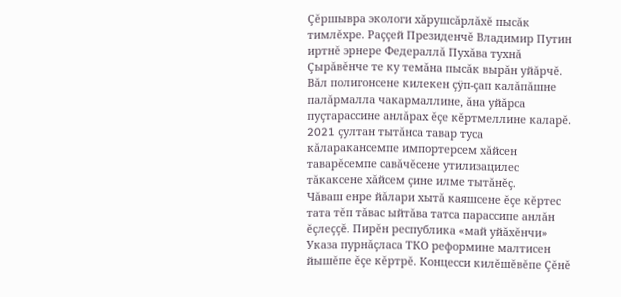Çĕршывра экологи хăрушсăрлăхĕ пысăк тимлĕхре. Раççей Президенчĕ Владимир Путин иртнĕ эрнере Федераллă Пухăва тухнă Çырăвĕнче те ку темăна пысăк вырăн уйăрчĕ.
Вăл полигонсене килекен çÿп-çап калăпăшне палăрмалла чакармаллине, ăна уйăрса пуçтарассине анлăрах ĕçе кĕртмеллине каларĕ. 2021 çултан тытăнса тавар туса кăларакансемпе импортерсем хăйсен таварĕсемпе савăчĕсене утилизацилес тăкаксене хăйсем çине илме тытăнĕç.
Чăваш енре йăлари хытă каяшсене ĕçе кĕртес тата тĕп тăвас ыйтăва татса парассипе анлăн ĕçлеççĕ. Пирĕн республика «май уйăхĕнчи» Указа пурнăçласа ТКО реформине малтисен йышĕпе ĕçе кĕртрĕ. Концесси килĕшĕвĕпе Çĕнĕ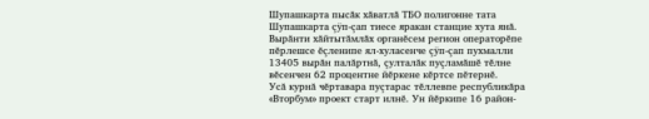Шупашкарта пысăк хăватлă ТБО полигонне тата Шупашкарта çÿп-çап тиесе яракан станцие хута янă.
Вырăнти хăйтытăмлăх органĕсем регион операторĕпе пĕрлешсе ĕçленипе ял-хуласенче çÿп-çап пухмалли 13405 вырăн палăртнă, çулталăк пуçламăшĕ тĕлне вĕсенчен 62 процентне йĕркене кĕртсе пĕтернĕ.
Усă курнă чĕртавара пуçтарас тĕллевпе республикăра «Вторбум» проект старт илнĕ. Ун йĕркипе 16 район-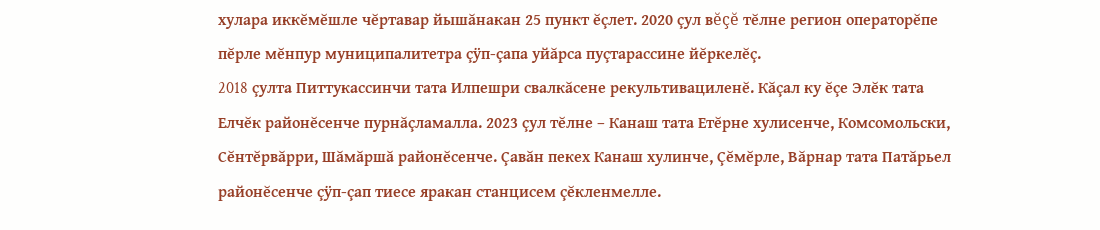хулара иккĕмĕшле чĕртавар йышăнакан 25 пункт ĕçлет. 2020 çул вĕçĕ тĕлне регион операторĕпе пĕрле мĕнпур муниципалитетра çÿп-çапа уйăрса пуçтарассине йĕркелĕç.
2018 çулта Питтукассинчи тата Илпешри свалкăсене рекультивациленĕ. Кăçал ку ĕçе Элĕк тата Елчĕк районĕсенче пурнăçламалла. 2023 çул тĕлне – Канаш тата Етĕрне хулисенче, Комсомольски, Сĕнтĕрвăрри, Шăмăршă районĕсенче. Çавăн пекех Канаш хулинче, Çĕмĕрле, Вăрнар тата Патăрьел районĕсенче çÿп-çап тиесе яракан станцисем çĕкленмелле.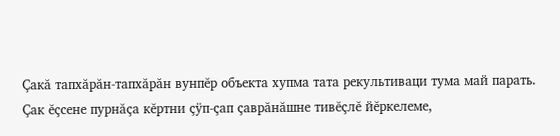Çакă тапхăрăн-тапхăрăн вунпĕр объекта хупма тата рекультиваци тума май парать.
Çак ĕçсене пурнăçа кĕртни çÿп-çап çаврăнăшне тивĕçлĕ йĕркелеме,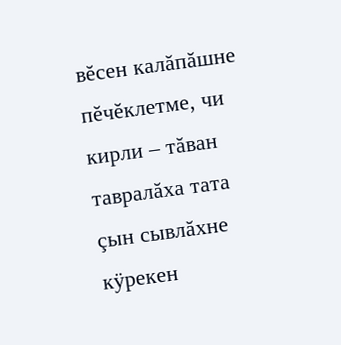вĕсен калăпăшне пĕчĕклетме, чи кирли – тăван тавралăха тата çын сывлăхне кÿрекен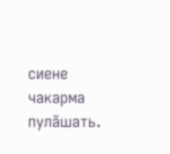сиене чакарма пулăшать.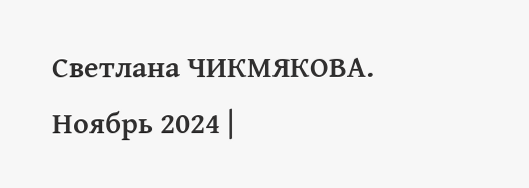Светлана ЧИКМЯКОВА.
Ноябрь 2024 |